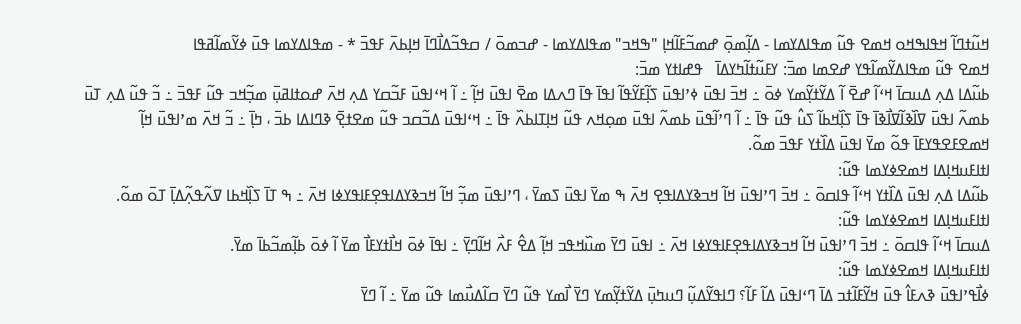ߞߎ߬ߙߣߊ߬ ߞߟߊߒߞߋ ߞߘߐ ߟߎ߬ ߘߟߊߡߌߘߊ - ߡߊ߲߬ߘߋ߲߫ ߝߘߏ߬ߓߊ߬ߞߊ߲ "ߒߞߏ" ߘߟߊߡߌߘߊ - ߝߏߘߋ߫ / ߛߟߏ߬ߡߊ߯ߣߊ߫ ߞߊ߲ߕߍ߫ ߓߟߏ߫ * - ߘߟߊߡߌߘߊ ߟߎ߫ ߦߌ߬ߘߊ߬ߥߟߊ
ߞߘߐ ߟߎ߬ ߘߟߊߡߌ߬ߘߊ߬ߟߌ ߝߐߘߊ ߘߏ߫: ߌߓߎ߬ߙߊ߬ߤߌߡߊ߫   ߟߝߊߙߌ ߘߏ߫:
ߕߎ߬ߡߊ ߡߍ߲ ߡߎߛߊ߫ ߞߵߊ߬ ߝߐ߫ ߊ߬ ߡߌ߬ߙߌ߲߬ߘߌ ߦߋ߫ ߸ ߞߏ߫ ߊߟߎ߫ ߦߴߊߟߎ߫ ߖߊ߲߬ߓߌ߬ߟߊ߬ ߊߟߊ߫ ߟߊ߫ ߣߍߡߊ ߘߐ߫ ߊߟߎ߫ ߞߊ߲߬ ߸ ߊ߬ ߞߵߊߟߎ߫ ߓߏ߬ߛߌ ߡߍ߲ ߞߍ߫ ߝߋߙߊߥߎ߲߫ ߘߏ߲߬ߞߏ ߟߎ߬ ߓߟߏ߫ ߸ ߏ߬ ߟߎ߬ ߡߍ߲ ߠߎ߫ ߕߘߍ߬ ߊߟߎ߫ ߜߊ߰ߢߊ߬ߜߊ߯ߢߊ߫ ߟߊ߫ ߖߊ߲߰ߞߕߊ߬ ߖߎ߮ ߟߎ߬ ߟߊ߫ ߸ ߊ߬ ߣߴߊ߬ߟߎ߫ ߕߘߍ߬ ߊߟߎ߫ ߘߋ߲ߞߍ ߟߎ߬ ߞߊ߲ߠߊߕߍ߰ ߟߊ߫ ߸ ߞߵߊߟߎ߫ ߡߏ߬ߛߏ ߟߎ߬ ߘߐߙߐ߲߫ ߢߣߊߡߊ ߕߏ߫ ، ߤߊ߲߫ ߸ ߏ߬ ߞߍ߫ ߘߴߊߟߎ߫ ߞߊ߲߬ ߞߘߐߓߐߟߌߓߊ߫ ߟߋ߬ ߘߌ߫ ߊߟߎ߫ ߡߊ߰ߙߌ ߓߟߏ߫ ߘߋ߬.
ߊߙߊߓߎߞߊ߲ߡߊ ߞߘߐߦߌߘߊ ߟߎ߬:
ߕߎ߬ߡߊ ߡߍ߲ ߊߟߎ߫ ߡߊ߰ߙߌ ߞߵߊ߬ ߟߊߛߋ߫ ߸ ߞߏ߫ ߣߴߊߟߎ߫ ߞߊ߬ ߞߏߢߌߡߊߟߐ߲ ߞߍ߫ ߒ ߘߌ߫ ߊߟߎ߫ ߖߘߌ߫ ، ߣߴߊߟߎ߫ ߘߏ߲߬ ߞߊ߬ ߞߏߢߌߡߊߟߐ߲ߓߊߟߌߦߊ ߞߍ߫ ߸ ߒ ߠߊ߫ ߖߊ߲߰ߞߕߊ ߜߍ߬ߟߍ߲߬ߡߊ߲߫ ߠߋ߫ ߘߋ߬.
ߊߙߊߓߎߞߊ߲ߡߊ ߞߘߐߦߌߘߊ ߟߎ߬:
ߡߎߛߊ߫ ߞߵߊ߬ ߟߊߛߋ߫ ߸ ߞߏ߫ ߣߴߊߟߎ߫ ߞߊ߬ ߞߏߢߌߡߊߟߐ߲ߓߊߟߌߦߊ ߞߍ߫ ߸ ߊߟߎ߫ ߣߌ߫ ߘߎ߰ߞߟߏ ߞߊ߲߬ ߡߐ߮ ߓߍ߯ ߞߊ߬ߣߌ߲߫ ߸ ߊߟߊ߫ ߦߋ߫ ߞߊ߯ߙߌߓߊ߯ ߘߌ߫ ߊ߬ ߦߋ߫ ߕߊ߲߬ߘߏ߬ߕߊ߫ ߘߌ߫.
ߊߙߊߓߎߞߊ߲ߡߊ ߞߘߐߦߌߘߊ ߟߎ߬:
ߦߊ߯ߟߴߊߟߎ߫ ߢߍߓߊ߮ ߟߎ߫ ߞߌ߬ߓߊ߬ߙߏ ߡߊ߫ ߣߵߊߟߎ߫ ߡߊ߬ ߓߊ߬؟ ߣߊߟߌ߬ߡߎ߲߬ ߣߎߤߎ߲߫ ߡߌ߬ߙߌ߲߬ߘߌ ߣߌ߫ ߊ߯ߘߌ ߟߎ߬ ߣߌ߫ ߛߊ߬ߡߎ߯ߘߊ ߟߎ߬ ߘߌ߫ ߸ ߊ߬ ߣߌ߫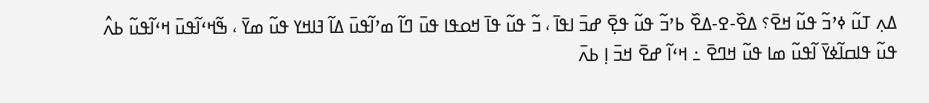ߡߍ߲ ߠߎ߬ ߦߴߏ߬ ߟߎ߬ ߞߐ߫؟ ߡߐ߰-ߐ-ߡߐ߰ ߕߴߏ߬ ߟߎ߬ ߟߐ߲߫ ߝߏ߫ ߊߟߊ߫ ، ߏ߬ ߟߎ߬ ߟߊ߫ ߞߋߟߊ ߟߎ߫ ߣߊ߬ ߘߴߊ߬ߟߎ߫ ߡߊ߬ ߔߊߞߌ ߟߎ߬ ߘߌ߫ ، ߒ߬ߞߵߊ߬ߟߎ߫ ߞߵߊ߬ߟߎ߬ ߕߍ߮ ߟߎ߬ ߟߊߛߊ߬ߦߌ߫ ߊ߬ߟߎ߬ ߘߊ ߟߎ߬ ߞߣߐ߫ ߸ ߞߵߊ߬ ߝߐ߫ ߞߏ߫ ߊ߲ ߕߍ߫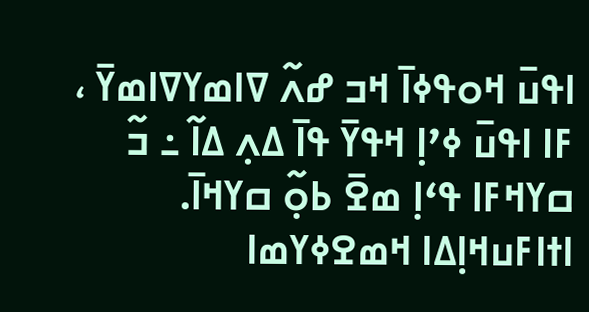ߊߟߎ߫ ߞߋߟߦߊ߫ ߞߏ ߝߍ߬ ߜߊߘߌߜߊߘߌ߫ ، ߓߊ ߊߟߎ߫ ߦߴߊ߲ ߞߟߌ߫ ߟߊ߫ ߡߍ߲ ߡߊ߬ ߸ ߏ߬ ߛߌߞߓߊ ߟߵߊ߲ ߘߐ߫ ߕߋ߲߬ ߛߌߞߊ߫.
ߊߙߊߓߎߞߊ߲ߡߊ ߞߘߐߦߌߘߊ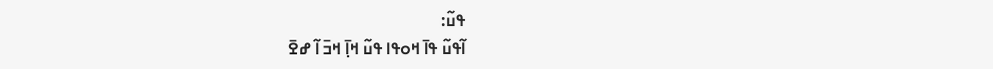ߟߎ߬:
ߊ߬ߟߎ߬ ߟߊ߫ ߞߋߟߊ ߟߎ߬ ߞߊ߲߫ ߞߏ߫ ߊ߬ ߝߐ߫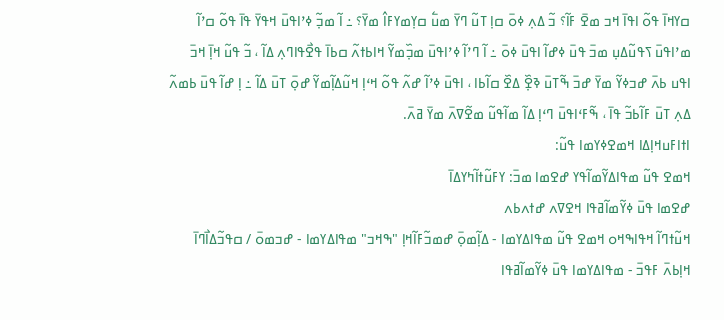ߛߌߞߊ߫ ߟߋ߬ ߊߟߊ߫ ߞߏ ߘߐ߫ ߓߊ߬؟ ߏ߬ ߡߍ߲ ߦߋ߫ ߛߊ߲ ߠߎ߬ ߣߌ߫ ߘߎ߱ ߛߌ߲ߘߌߓߊ߮ ߘߌ߫؟ ߸ ߊ߬ ߘߏ߲߬ ߦߴߊߟߎ߫ ߞߟߌ߫ ߟߊ߫ ߟߋ߬ ߛߴߊ߬ ߘߴߊߟߎ߫ ߖߟߎ߬ߡߎ߲ ߘߏ߫ ߟߎ߫ ߦߝߊ߬ ߊߟߎ߫ ߦߋ߫ ߸ ߊ߬ ߣߴߊ߬ ߦߴߊߟߎ߫ ߘߏ߲߰ߘߌ߬ ߞߊߕߙߍ߬ ߛߕߊ߫ ߟߐ߯ߟߊߣߍ߲ ߡߊ߬ ، ߏ߬ ߟߎ߬ ߞߊ߲߫ ߞߏ߫ ߊߟߎ ߕߍ߫ ߝߏߦߌ߬ ߘߌ߫ ߝߏ߫ ߒ߬ߠߎ߫ ߢߐ߲߰ ߡߐ߰ ߛߊ߬ߕߊ ، ߊߟߎ߫ ߦߴߊ߬ ߝߍ߬ ߟߋ߬ ߞߵߊ߲ ߞߎ߬ߡߊ߲߬ߘߌ߬ ߝߋ߲߫ ߠߎ߫ ߡߊ߬ ߸ ߊ߲ ߝߊ߬ ߟߎ߫ ߕߘߍ߬ ߡߍ߲ ߠߎ߫ ߓߊ߬ߕߏ߬ ߟߊ߫ ، ߒ߬ߓߵߊߟߎ߫ ߣߵߊ߲ ߡߊ߬ ߘߊ߬ߟߎ߬ ߘߐ߬ߜߍ߫ ߘߌ߫ ߥߍ߫.
ߊߙߊߓߎߞߊ߲ߡߊ ߞߘߐߦߌߘߊ ߟߎ߬:
ߞߘߐ ߟߎ߬ ߘߟߊߡߌ߬ߘߊ߬ߟߌ ߝߐߘߊ ߘߏ߫: ߌߓߎ߬ߙߊ߬ߤߌߡߊ߫
ߝߐߘߊ ߟߎ߫ ߦߌ߬ߘߊ߬ߥߟߊ ߞߐߜߍ ߝߙߍߕߍ
ߞߎ߬ߙߣߊ߬ ߞߟߊߒߞߋ ߞߘߐ ߟߎ߬ ߘߟߊߡߌߘߊ - ߡߊ߲߬ߘߋ߲߫ ߝߘߏ߬ߓߊ߬ߞߊ߲ "ߒߞߏ" ߘߟߊߡߌߘߊ - ߝߏߘߋ߫ / ߛߟߏ߬ߡߊ߯ߣߊ߫ ߞߊ߲ߕߍ߫ ߓߟߏ߫ - ߘߟߊߡߌߘߊ ߟߎ߫ ߦߌ߬ߘߊ߬ߥߟߊ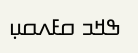ߒߞߏ ߛߓߍߛߎ߲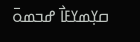ߛߌ߲ߘߌߓߊ߯ ߝߏߘߋ߫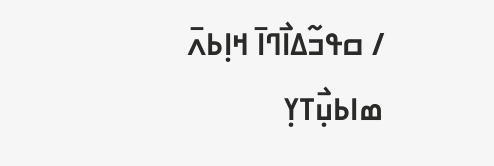/ ߛߟߏ߬ߡߊ߯ߣߊ߫ ߞߊ߲ߕߍ߫
ߘߊߕߎ߲߯ߠߌ߲